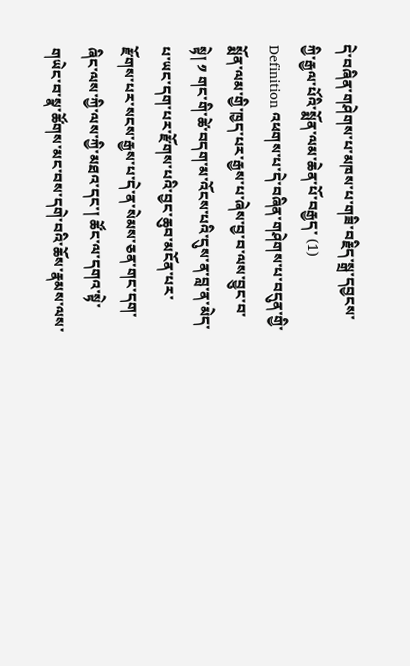དེ་བཞིན་གཤེགས་པ་མཁས་པ་གཟི་བརྗིད་སྒྲ་དབྱངས་ཀྱི་རྒྱལ་པོའི་སྨོན་ལམ་ཆེན་པོ་བརྒྱད་ (1)
Definition འཕགས་པ་དེ་བཞིན་གཤེགས་པ་བདུན་གྱི་སྨོན་ལམ་གྱི་ཁྱད་པར་རྒྱས་པ་ཞེས་བྱ་བ་ལས་བྱུང་བ་སྟེ། ༡ གང་གི་ཚེ་བདག་མ་འོངས་པའི་དུས་ན་བླ་ན་མེད་པ་ཡང་དག་པར་རྫོགས་པའི་བྱང་ཆུབ་མངོན་པར་རྫོགས་པར་སངས་རྒྱས་པ་དེ་ན་སེམས་ཅན་གང་དག་ཞིང་ལས་ཀྱི་ལས་ཀྱི་མཐའ་དང་། ཚོང་ལ་དགའ་སྟེ་གཡེང་བ་སྣ་ཚོགས་མང་བས་དགེ་བའི་ཆོས་རྣམས་ལས་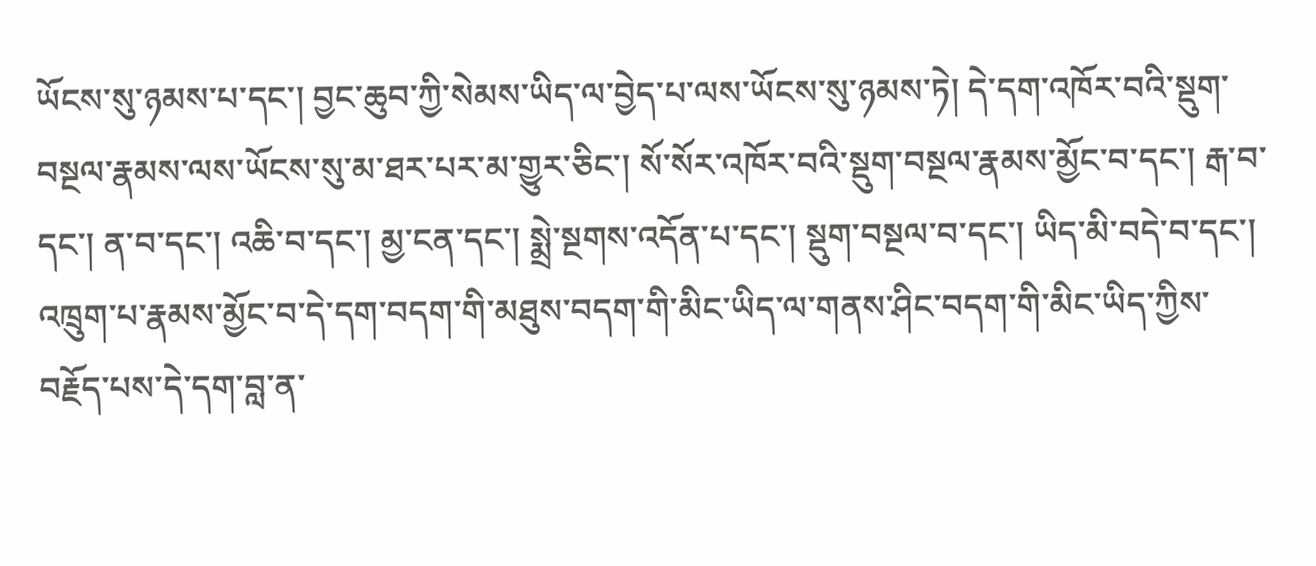ཡོངས་སུ་ཉམས་པ་དང་། བྱང་ཆུབ་ཀྱི་སེམས་ཡིད་ལ་བྱེད་པ་ལས་ཡོངས་སུ་ཉམས་ཏེ། དེ་དག་འཁོར་བའི་སྡུག་བསྔལ་རྣམས་ལས་ཡོངས་སུ་མ་ཐར་པར་མ་གྱུར་ཅིང་། སོ་སོར་འཁོར་བའི་སྡུག་བསྔལ་རྣམས་མྱོང་བ་དང་། རྒ་བ་དང་། ན་བ་དང་། འཆི་བ་དང་། མྱ་ངན་དང་། སྨྲེ་སྔགས་འདོན་པ་དང་། སྡུག་བསྔལ་བ་དང་། ཡིད་མི་བདེ་བ་དང་། འཁྲུག་པ་རྣམས་མྱོང་བ་དེ་དག་བདག་གི་མཐུས་བདག་གི་མིང་ཡིད་ལ་གནས་ཤིང་བདག་གི་མིང་ཡིད་ཀྱིས་བརྗོད་པས་དེ་དག་བླ་ན་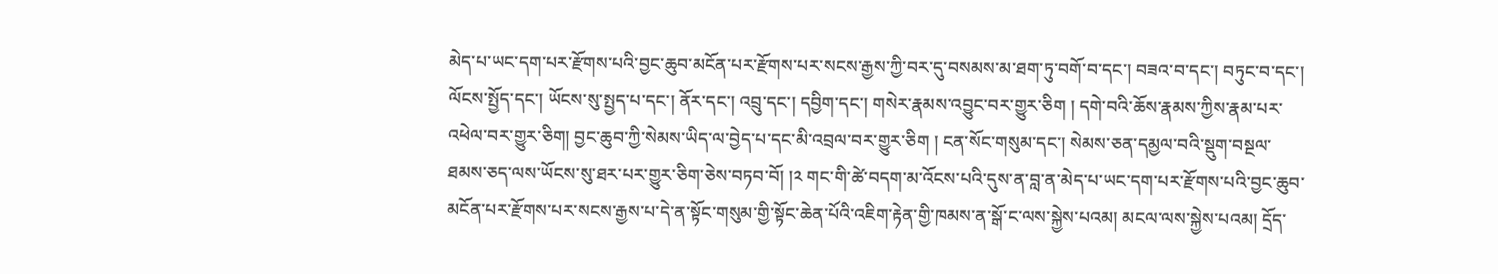མེད་པ་ཡང་དག་པར་རྫོགས་པའི་བྱང་ཆུབ་མངོན་པར་རྫོགས་པར་སངས་རྒྱས་ཀྱི་བར་དུ་བསམས་མ་ཐག་ཏུ་བགོ་བ་དང་། བཟའ་བ་དང་། བཏུང་བ་དང་། ལོངས་སྤྱོད་དང་། ཡོངས་སུ་སྤྱད་པ་དང་། ནོར་དང་། འབྲུ་དང་། དབྱིག་དང་། གསེར་རྣམས་འབྱུང་བར་གྱུར་ཅིག ། དགེ་བའི་ཆོས་རྣམས་ཀྱིས་རྣམ་པར་འཕེལ་བར་གྱུར་ཅིག། བྱང་ཆུབ་ཀྱི་སེམས་ཡིད་ལ་བྱེད་པ་དང་མི་འབྲལ་བར་གྱུར་ཅིག ། ངན་སོང་གསུམ་དང་། སེམས་ཅན་དམྱལ་བའི་སྡུག་བསྔལ་ཐམས་ཅད་ལས་ཡོངས་སུ་ཐར་པར་གྱུར་ཅིག་ཅེས་བཏབ་བོ། །༢ གང་གི་ཚེ་བདག་མ་འོངས་པའི་དུས་ན་བླ་ན་མེད་པ་ཡང་དག་པར་རྫོགས་པའི་བྱང་ཆུབ་མངོན་པར་རྫོགས་པར་སངས་རྒྱས་པ་དེ་ན་སྟོང་གསུམ་གྱི་སྟོང་ཆེན་པོའི་འཇིག་རྟེན་གྱི་ཁམས་ན་སྒོ་ང་ལས་སྐྱེས་པའམ། མངལ་ལས་སྐྱེས་པའམ། དྲོད་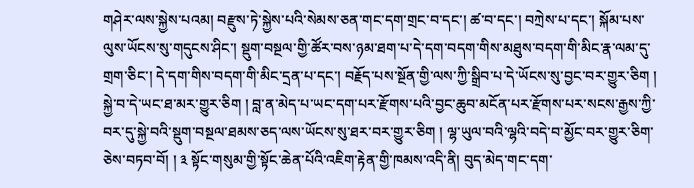གཤེར་ལས་སྐྱེས་པའམ། བརྫུས་ཏེ་སྐྱེས་པའི་སེམས་ཅན་གང་དག་གྲང་བ་དང་། ཚ་བ་དང་། བཀྲེས་པ་དང་། སྐོམ་པས་ལུས་ཡོངས་སུ་གདུངས་ཤིང་། སྡུག་བསྔལ་གྱི་ཚོར་བས་ཉམ་ཐག་པ་དེ་དག་བདག་གིས་མཐུས་བདག་གི་མིང་རྣ་ལམ་དུ་གྲག་ཅིང་། དེ་དག་གིས་བདག་གི་མིང་དྲན་པ་དང་། བརྗོད་པས་སྔོན་གྱི་ལས་ཀྱི་སྒྲིབ་པ་དེ་ཡོངས་སུ་བྱང་བར་གྱུར་ཅིག ། སྐྱེ་བ་དེ་ཡང་ཐ་མར་གྱུར་ཅིག ། བླ་ན་མེད་པ་ཡང་དག་པར་རྫོགས་པའི་བྱང་ཆུབ་མངོན་པར་རྫོགས་པར་སངས་རྒྱས་ཀྱི་བར་དུ་སྐྱེ་བའི་སྡུག་བསྔལ་ཐམས་ཅད་ལས་ཡོངས་སུ་ཐར་བར་གྱུར་ཅིག ། ལྷ་ཡུལ་བའི་ལྷའི་བདེ་བ་མྱོང་བར་གྱུར་ཅིག་ཅེས་བཏབ་བོ། ། ༣ སྟོང་གསུམ་གྱི་སྟོང་ཆེན་པོའི་འཇིག་རྟེན་གྱི་ཁམས་འདི་ནི། བུད་མེད་གང་དག་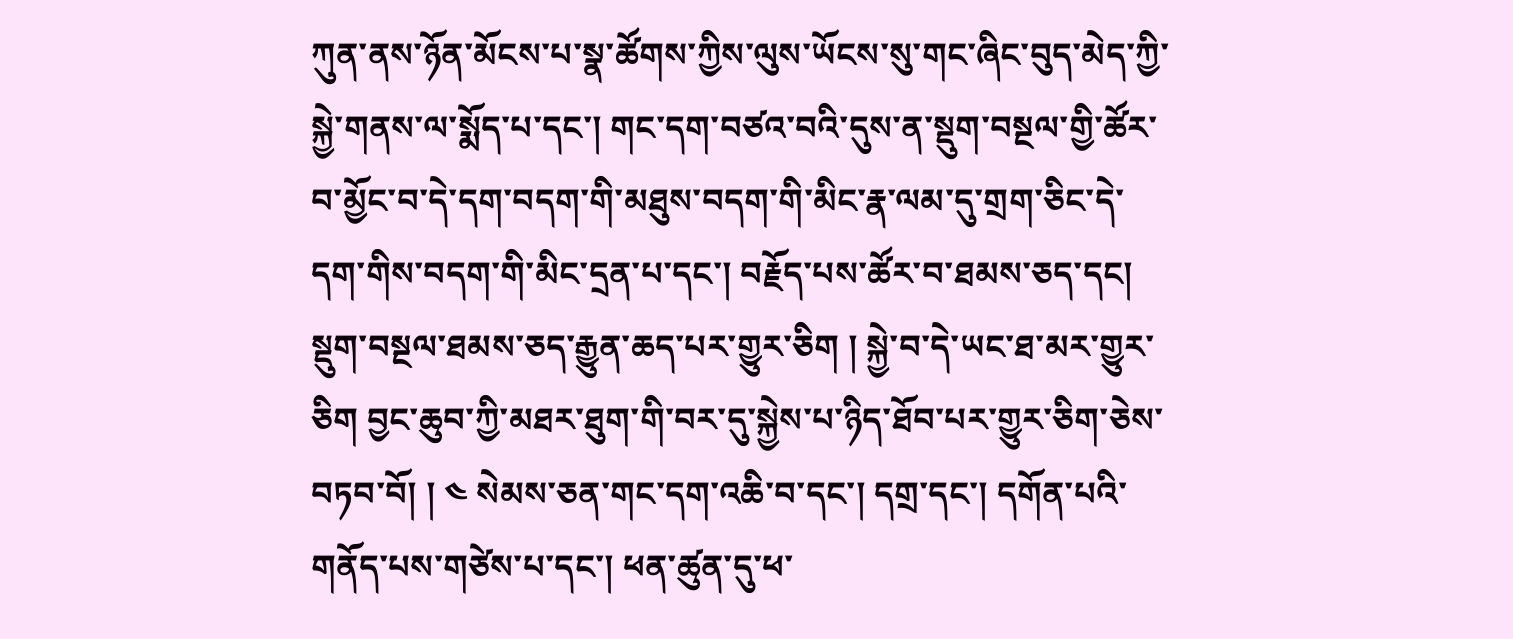ཀུན་ནས་ཉོན་མོངས་པ་སྣ་ཚོགས་ཀྱིས་ལུས་ཡོངས་སུ་གང་ཞིང་བུད་མེད་ཀྱི་སྐྱེ་གནས་ལ་སྨོད་པ་དང་། གང་དག་བཙའ་བའི་དུས་ན་སྡུག་བསྔལ་གྱི་ཚོར་བ་མྱོང་བ་དེ་དག་བདག་གི་མཐུས་བདག་གི་མིང་རྣ་ལམ་དུ་གྲག་ཅིང་དེ་དག་གིས་བདག་གི་མིང་དྲན་པ་དང་། བརྗོད་པས་ཚོར་བ་ཐམས་ཅད་དང། སྡུག་བསྔལ་ཐམས་ཅད་རྒྱུན་ཆད་པར་གྱུར་ཅིག ། སྐྱེ་བ་དེ་ཡང་ཐ་མར་གྱུར་ཅིག བྱང་ཆུབ་ཀྱི་མཐར་ཐུག་གི་བར་དུ་སྐྱེས་པ་ཉིད་ཐོབ་པར་གྱུར་ཅིག་ཅེས་བཏབ་བོ། ། ༤ སེམས་ཅན་གང་དག་འཆི་བ་དང་། དགྲ་དང་། དགོན་པའི་གནོད་པས་གཙེས་པ་དང་། ཕན་ཚུན་དུ་ཕ་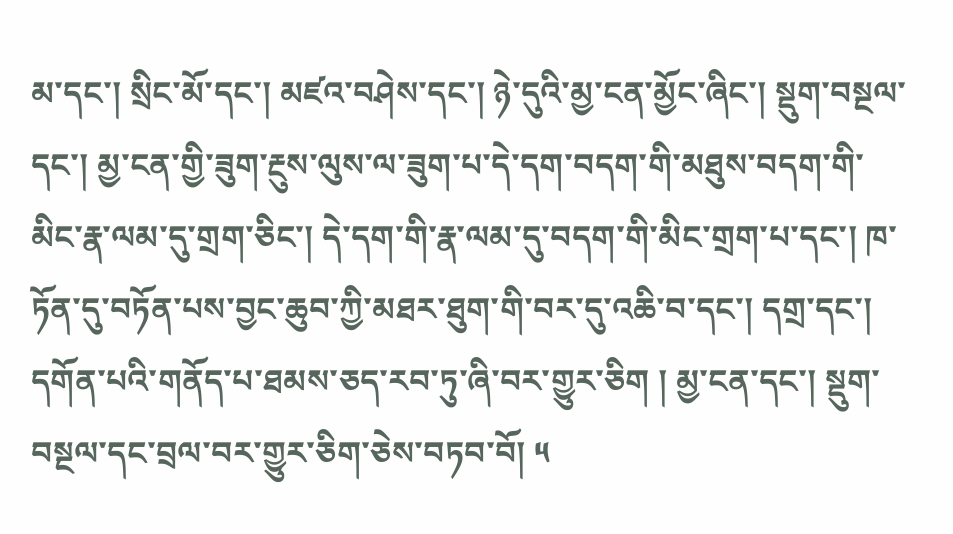མ་དང་། སྲིང་མོ་དང་། མཛའ་བཤེས་དང་། ཉེ་དུའི་མྱ་ངན་མྱོང་ཞིང་། སྡུག་བསྔལ་དང་། མྱ་ངན་གྱི་ཟུག་རྔུས་ལུས་ལ་ཟུག་པ་དེ་དག་བདག་གི་མཐུས་བདག་གི་མིང་རྣ་ལམ་དུ་གྲག་ཅིང་། དེ་དག་གི་རྣ་ལམ་དུ་བདག་གི་མིང་གྲག་པ་དང་། ཁ་ཏོན་དུ་བཏོན་པས་བྱང་ཆུབ་ཀྱི་མཐར་ཐུག་གི་བར་དུ་འཆི་བ་དང་། དགྲ་དང་། དགོན་པའི་གནོད་པ་ཐམས་ཅད་རབ་ཏུ་ཞི་བར་གྱུར་ཅིག ། མྱ་ངན་དང་། སྡུག་བསྔལ་དང་བྲལ་བར་གྱུར་ཅིག་ཅེས་བཏབ་བོ། ༥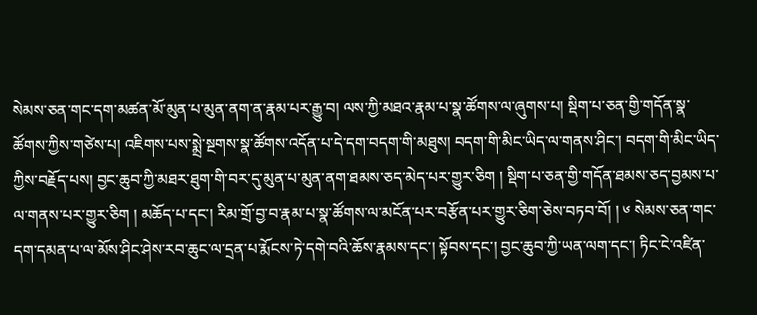སེམས་ཅན་གང་དག་མཚན་མོ་མུན་པ་མུན་ནག་ན་རྣམ་པར་རྒྱུ་བ། ལས་ཀྱི་མཐའ་རྣམ་པ་སྣ་ཚོགས་ལ་ཞུགས་པ། སྡིག་པ་ཅན་གྱི་གདོན་སྣ་ཚོགས་ཀྱིས་གཙེས་པ། འཇིགས་པས་སྨྲེ་སྔགས་སྣ་ཚོགས་འདོན་པ་དེ་དག་བདག་གི་མཐུས། བདག་གི་མིང་ཡིད་ལ་གནས་ཤིང་། བདག་གི་མིང་ཡིད་ཀྱིས་བརྗོད་པས། བྱང་ཆུབ་ཀྱི་མཐར་ཐུག་གི་བར་དུ་མུན་པ་མུན་ནག་ཐམས་ཅད་མེད་པར་གྱུར་ཅིག ། སྡིག་པ་ཅན་གྱི་གདོན་ཐམས་ཅད་བྱམས་པ་ལ་གནས་པར་གྱུར་ཅིག ། མཆོད་པ་དང་། རིམ་གྲོ་བྱ་བ་རྣམ་པ་སྣ་ཚོགས་ལ་མངོན་པར་བརྩོན་པར་གྱུར་ཅིག་ཅེས་བཏབ་བོ། ། ༦ སེམས་ཅན་གང་དག་དམན་པ་ལ་མོས་ཤིང་ཤེས་རབ་ཆུང་ལ་དྲན་པ་རྨོངས་ཏེ་དགེ་བའི་ཆོས་རྣམས་དང་། སྟོབས་དང་། བྱང་ཆུབ་ཀྱི་ཡན་ལག་དང་། ཏིང་ངེ་འཛིན་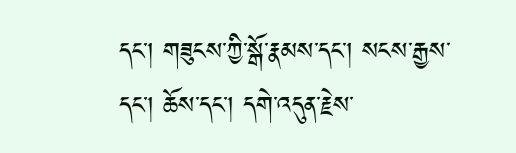དང་། གཟུངས་ཀྱི་སྒོ་རྣམས་དང་། སངས་རྒྱས་དང་། ཆོས་དང་། དགེ་འདུན་རྗེས་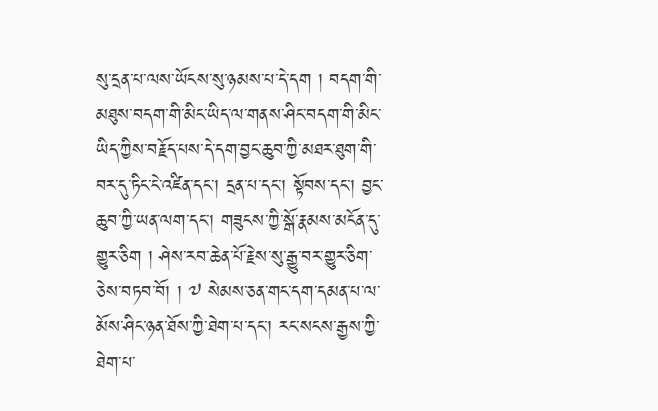སུ་དྲན་པ་ལས་ཡོངས་སུ་ཉམས་པ་དེ་དག ། བདག་གི་མཐུས་བདག་གི་མིང་ཡིད་ལ་གནས་ཤིང་བདག་གི་མིང་ཡིད་ཀྱིས་བརྗོད་པས་དེ་དག་བྱང་ཆུབ་ཀྱི་མཐར་ཐུག་གི་བར་དུ་ཏིང་ངེ་འཛིན་དང་། དྲན་པ་དང་། སྟོབས་དང་། བྱང་ཆུབ་ཀྱི་ཡན་ལག་དང་། གཟུངས་ཀྱི་སྒོ་རྣམས་མངོན་དུ་གྱུར་ཅིག ། ཤེས་རབ་ཆེན་པོ་རྗེས་སུ་རྒྱུ་བར་གྱུར་ཅིག་ཅེས་བཏབ་བོ། ། ༧ སེམས་ཅན་གང་དག་དམན་པ་ལ་མོས་ཤིང་ཉན་ཐོས་ཀྱི་ཐེག་པ་དང་། རང་སངས་རྒྱས་ཀྱི་ཐེག་པ་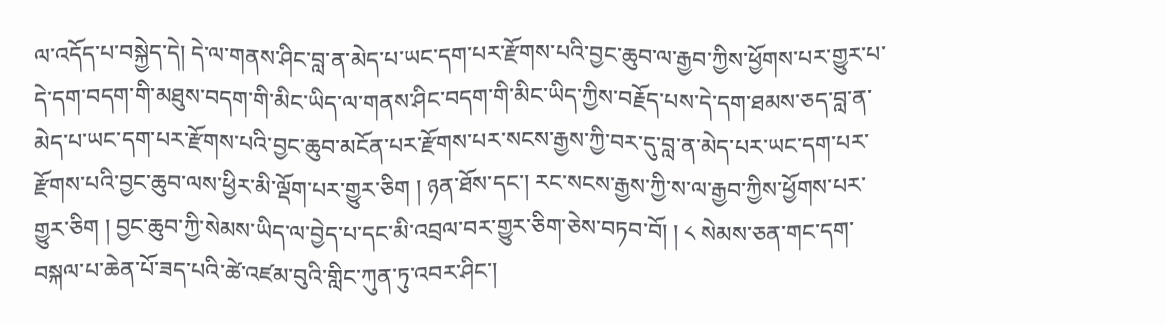ལ་འདོད་པ་བསྐྱེད་དེ། དེ་ལ་གནས་ཤིང་བླ་ན་མེད་པ་ཡང་དག་པར་རྫོགས་པའི་བྱང་ཆུབ་ལ་རྒྱབ་ཀྱིས་ཕྱོགས་པར་གྱུར་པ་དེ་དག་བདག་གི་མཐུས་བདག་གི་མིང་ཡིད་ལ་གནས་ཤིང་བདག་གི་མིང་ཡིད་ཀྱིས་བརྗོད་པས་དེ་དག་ཐམས་ཅད་བླ་ན་མེད་པ་ཡང་དག་པར་རྫོགས་པའི་བྱང་ཆུབ་མངོན་པར་རྫོགས་པར་སངས་རྒྱས་ཀྱི་བར་དུ་བླ་ན་མེད་པར་ཡང་དག་པར་རྫོགས་པའི་བྱང་ཆུབ་ལས་ཕྱིར་མི་ལྡོག་པར་གྱུར་ཅིག ། ཉན་ཐོས་དང་། རང་སངས་རྒྱས་ཀྱི་ས་ལ་རྒྱབ་ཀྱིས་ཕྱོགས་པར་གྱུར་ཅིག ། བྱང་ཆུབ་ཀྱི་སེམས་ཡིད་ལ་བྱེད་པ་དང་མི་འབྲལ་བར་གྱུར་ཅིག་ཅེས་བཏབ་བོ། ། ༨ སེམས་ཅན་གང་དག་བསྐལ་པ་ཆེན་པོ་ཟད་པའི་ཚེ་འཛམ་བུའི་གླིང་ཀུན་ཏུ་འབར་ཤིང་།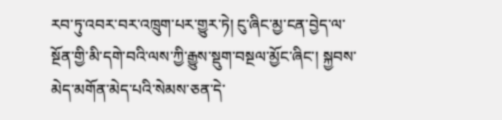རབ་ཏུ་འབར་བར་འཁྲུག་པར་གྱུར་ཏེ། ངུ་ཞིང་མྱ་ངན་བྱེད་ལ་སྔོན་གྱི་མི་དགེ་བའི་ལས་ཀྱི་རྒྱུས་སྡུག་བསྔལ་མྱོང་ཞིང་། སྐྱབས་མེད་མགོན་མེད་པའི་སེམས་ཅན་དེ་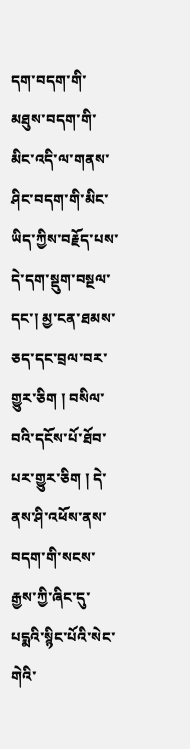དག་བདག་གི་མཐུས་བདག་གི་མིང་འདི་ལ་གནས་ཤིང་བདག་གི་མིང་ཡིད་ཀྱིས་བརྗོད་པས་དེ་དག་སྡུག་བསྔལ་དང་། མྱ་ངན་ཐམས་ཅད་དང་བྲལ་བར་གྱུར་ཅིག ། བསིལ་བའི་དངོས་པོ་ཐོབ་པར་གྱུར་ཅིག ། དེ་ནས་ཤི་འཕོས་ནས་བདག་གི་སངས་རྒྱས་ཀྱི་ཞིང་དུ་པདྨའི་སྙིང་པོའི་སེང་གེའི་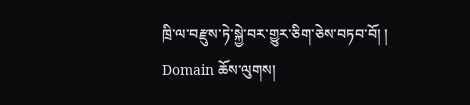ཁྲི་ལ་བརྫུས་ཏེ་སྐྱེ་བར་གྱུར་ཅིག་ཅེས་བཏབ་བོ། །
Domain ཆོས་ལུགས།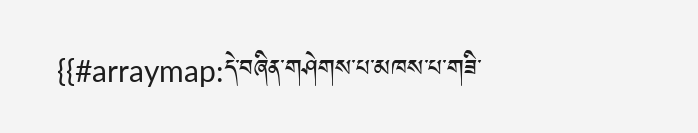{{#arraymap:དེ་བཞིན་གཤེགས་པ་མཁས་པ་གཟི་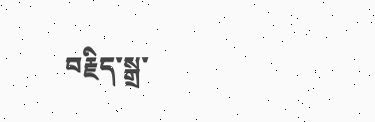བརྗིད་སྒྲ་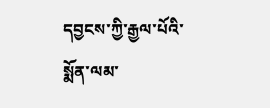དབྱངས་ཀྱི་རྒྱལ་པོའི་སྨོན་ལམ་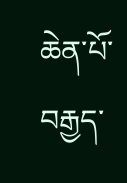ཆེན་པོ་བརྒྱད་